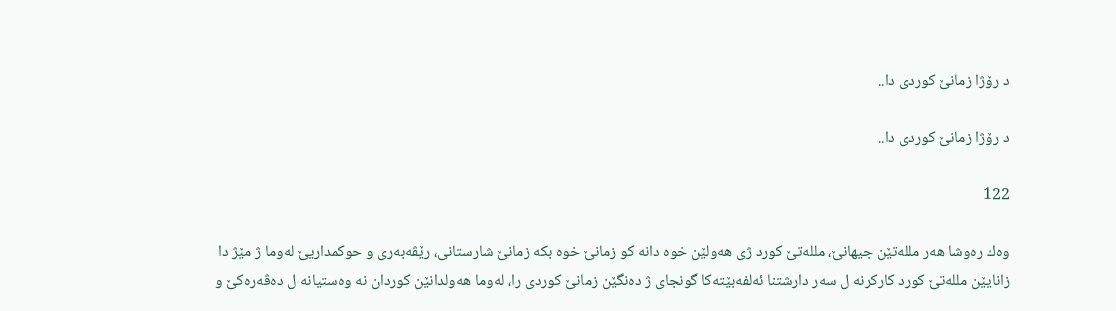د رۆژا زمانێ كوردی دا..

د رۆژا زمانێ كوردی دا..

122

وه‌ك ره‌وشا هه‌ر ملله‌تێن جیهانێ، ملله‌تێ كورد ژی هه‌ولێن خوه‌ دانه‌ كو زمانێ خوه‌ بكه‌ زمانێ شارستانی، رێڤه‌به‌ری و حوكمداریێ له‌وما ژ مێژ دا زانایێن ملله‌تێ كورد كاركرنه‌ ل سه‌ر دارشتنا ئه‌لفه‌بێته‌كا گونجای ژ ده‌نگێن زمانێ كوردی را، له‌وما هه‌ولدانێن كوردان نه‌ وه‌ستیانه‌ ل ده‌ڤه‌ره‌كێ و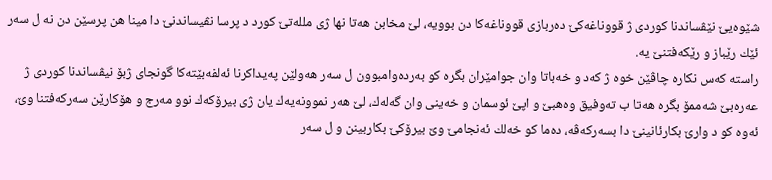شێوه‌یێ نێڤساندنا كوردی ژ قووناغه‌كێ ده‌ربازی قووناغه‌كا دن بوویه‌، لێ مخابن هه‌تا نها ژی ملله‌تێ كورد د پرسا نڤیساندنێ دا مینا هن پرسێن دن نه‌ ل سه‌ر ئێك رێباز و رێكه‌فتنێ یه‌.
راسته‌ كه‌س نكاره‌ چاڤێن خوه‌ ژ كه‌د و خه‌باتا وان جوامێران بگره‌ كو به‌رده‌وامبوون ل سه‌ر هه‌ولێن په‌یداكرنا ئه‌لفه‌بێته‌كا گونجای ژبۆ نیڤساندنا كوردی ژ عه‌ره‌بێ شه‌ممۆ بگره‌ هه‌تا ب ته‌وفیق وه‌هبێ و اپێ ئوسمان و خه‌ینی وان گه‌له‌ك، لێ هه‌ر نموونه‌یه‌ك یان ژی بیرۆكه‌ك نوو مه‌رج و هۆكارێن سه‌ركه‌فتنا وێ، ئه‌وه‌ كو د وارێ بكارئانینێ دا بسه‌ركه‌ڤه‌، ده‌ما كو خه‌لك ئه‌نجامێ وێ بیرۆكێ بكاربینن و ل سه‌ر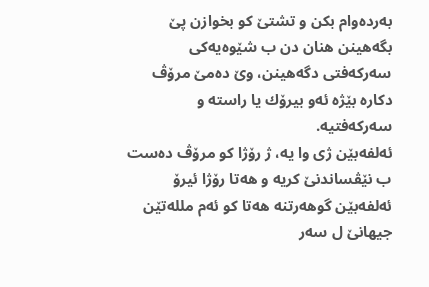به‌رده‌وام بكن و تشتێ كو بخوازن پێ بگه‌هینن هنان دن ب شێوه‌یه‌كی سه‌ركه‌فتی دگه‌هینن، وێ ده‌مێ مرۆڤ دكاره‌ بێژه‌ ئه‌و بیرۆك یا راسته‌ و سه‌ركه‌فتیه‌.
ئه‌لفه‌بێن ژی وا یه‌، ژ رۆژا كو مرۆڤ ده‌ست ب نێڤساندنێ كریه‌ و هه‌تا رۆژا ئیرۆ ئه‌لفه‌بێن گوهه‌رتنه‌ هه‌تا كو ئه‌م ملله‌تێن جیهانێ ل سه‌ر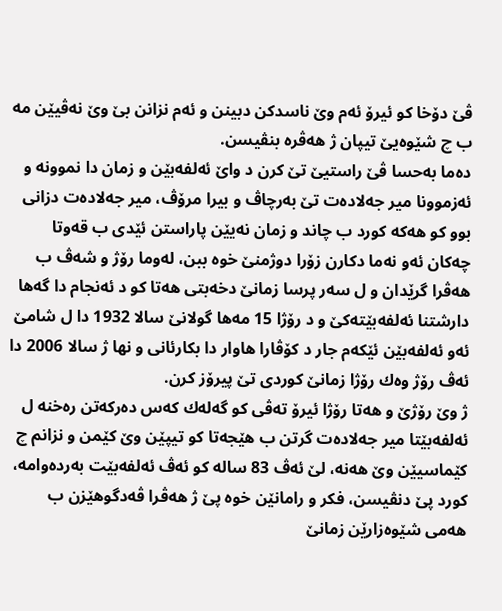ڤێ دۆخا كو ئیرۆ ئه‌م وێ ناسدكن دبینن و ئه‌م نزانن بێ وێ نه‌ڤیێن مه‌ ب چ شێوه‌یێ تیپان ژ هه‌ڤره‌ بنڤیسن.
ده‌ما به‌حسا ڤێ راستیێ تێ كرن د واێ ئه‌لفه‌بێن و زمان دا نموونه‌ و ئه‌زموونا میر جه‌لاده‌ت تێ به‌رچاڤ و بیرا مرۆڤ، میر جه‌لاده‌ت دزانی بوو كو هه‌كه‌ كورد ب چاند و زمان نه‌یێن پاراستن ئێدی ب قه‌وتا چه‌كان ئه‌و نه‌ما دكارن زۆرا دوژمنێ خوه‌ ببن، له‌وما رۆژ و شه‌ڤ ب هه‌ڤرا گرێدان و ل سه‌ر پرسا زمانێ دخه‌بتی هه‌تا كو د ئه‌نجام دا گه‌ها دارشتنا ئه‌لفه‌بێته‌كێ و د رۆژا 15 مه‌ها گولانێ سالا 1932 دا ل شامێ ئه‌و ئه‌لفه‌بێن ئێكه‌م جار د كۆڤارا هاوار دا بكارئانی و نها ژ سالا 2006 دا ئه‌ڤ رۆژ وه‌ك رۆژا زمانێ كوردی تێ پیرۆز كرن.
ژ وێ رۆژێ و هه‌تا رۆژا ئیرۆ ته‌ڤی كو گه‌له‌ك كه‌س ده‌ركه‌تن ره‌خنه‌ ل ئه‌لفه‌بێتا میر جه‌لاده‌ت گرتن ب هێجه‌تا كو تیپێن وێ كێمن و نزانم چ كێماسیێن وێ هه‌نه‌، لێ ئه‌ڤ 83 ساله‌ كو ئه‌ڤ ئه‌لفه‌بێت به‌رده‌وامه‌، كورد پێ دنڤیسن، فكر و رامانێن خوه‌ پێ ژ هه‌ڤرا ڤه‌دگوهێزن ب هه‌می شێوه‌زارێن زمانێ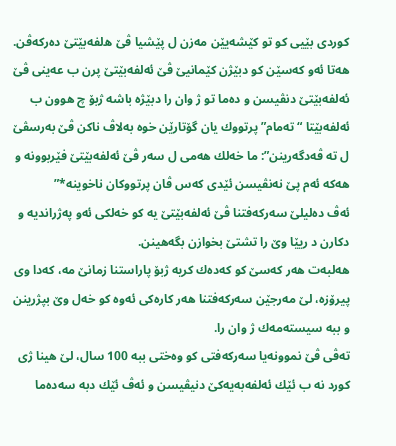كوردی بێیی كو تو كێشه‌یێن مه‌زن ل پێشیا ڤێ ه‌لفه‌بێتێ ده‌ركه‌ڤن.
هه‌تا ئه‌و كه‌سێن كو دبێژن كێمانیێ ڤێ ئه‌لفه‌بێتێ پرن ب عه‌ینی ڤێ ئه‌لفه‌بێتێ دنڤیسن و ده‌ما تو ژ وان را دبێژه‌ باشه‌ ژبۆ چ هوون ب ئه‌لفه‌بێتا “ته‌مام” پرتووك یان گۆتارێن خوه‌ به‌لاڤ ناكن ڤێ به‌رسڤێ ل ته‌ ڤه‌دگه‌رینن”: ما خه‌لك هه‌می ل سه‌ر ڤێ ئه‌لفه‌بێتێ فێربوونه‌ و هه‌كه‌ ئه‌م پێ نه‌نڤیسن ئێدی كه‌س ڤان پرتووكان ناخوینه‌*”
ئه‌ڤ ده‌لیلێ سه‌ركه‌فتنا ڤێ ئه‌لفه‌بێتێ یه‌ كو خه‌لكی ئه‌و په‌ژراندیه‌ و دكارن د ریێا وێ را تشتێ بخوازن بگه‌هینن.
هه‌لبه‌ت هه‌ر كه‌سێ كو كه‌ده‌ك كریه‌ ژبۆ پاراستنا زمانێ مه‌، كه‌دا وی پیرۆزه‌، لێ مه‌رجێن سه‌ركه‌فتنا هه‌ر كاره‌كی ئه‌وه‌ كو خه‌ل وێ بپژرینن و ببه‌ سیسته‌مه‌ك ژ وان را.
ته‌ڤی ڤێ نموونه‌یا سه‌ركه‌فتی كو وه‌ختی ببه‌ 100 سال، لێ هینا ژی كورد نه‌ ب ئێك ئه‌لفه‌به‌یه‌كێ دنیڤیسن و ئه‌ڤ ئێك دبه‌ سه‌ده‌ما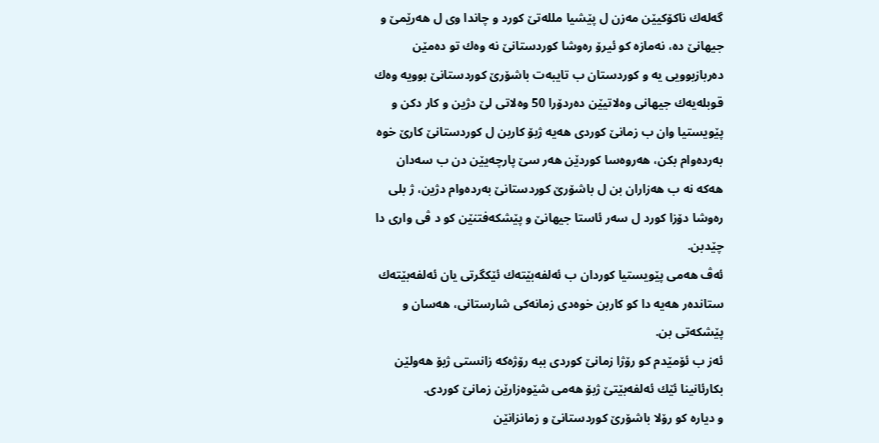گه‌له‌ك ناكۆكیێن مه‌زن ل پێشیا ملله‌تێ كورد و چاندا وی ل هه‌رێمێ و جیهانێ ده‌، نه‌مازه‌ كو ئیرۆ ره‌وشا كوردستانێ نه‌ وه‌ك تو ده‌مێن ده‌ربازبوویی یه‌ و كوردستان ب تایبه‌ت باشۆرێ كوردستانێ بوویه‌ وه‌ك قوبله‌یه‌ك جیهانی وه‌لاتیێن ده‌ردۆرا 50 وه‌لاتی لێ دژین و كار دكن و پێویستیا وان ب زمانێ كوردی هه‌یه‌ ژبۆ كاربن ل كوردستانێ كارێ خوه‌ به‌رده‌وام بكن، هه‌روه‌سا كوردێن هه‌ر سێ پارچه‌یێن دن ب سه‌دان هه‌كه‌ نه‌ ب هه‌زاران بن ل باشۆرێ كوردستانێ به‌رده‌وام دژین، ژ بلی ره‌وشا دۆزا كورد ل سه‌ر ئاستا جیهانێ و پێشكه‌فتنێن كو د ڤی واری دا چێدبن.
ئه‌ڤ هه‌می پێویستیا كوردان ب ئه‌لفه‌بێته‌ك ئێكگرتی یان ئه‌لفه‌بێته‌ك ستانده‌ر هه‌یه‌ دا كو كاربن خوه‌دی زمانه‌كی شارستانی، هه‌سان و پێشكه‌تی بن.
ئه‌ز ب ئۆمێدم كو رۆژا زمانێ كوردی ببه‌ رۆژه‌كه‌ زانستی ژبۆ هه‌ولێن بكارئانینا ئێك ئه‌لفه‌بێتێ ژبۆ هه‌می شێوه‌زارێن زمانێ كوردی.
و دیاره‌ كو رۆلا باشۆرێ كوردستانێ و زمانزانێن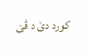كورد دێ د ڤێ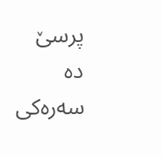پرسێ ده‌ سه‌ره‌كی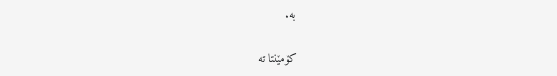به‌.

کۆمێنتا تە